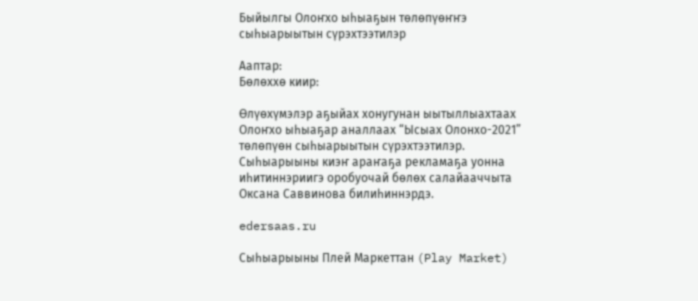Быйылгы Олоҥхо ыһыаҕын төлөпүөҥҥэ сыһыарыытын сүрэхтээтилэр

Ааптар:
Бөлөххө киир:

Өлүөхүмэлэр аҕыйах хонугунан ыытыллыахтаах Олоҥхо ыһыаҕар аналлаах “Ысыах Олонхо-2021”  төлөпүөн сыһыарыытын сүрэхтээтилэр. Сыһыарыыны киэҥ араҥаҕа рекламаҕа уонна иһитиннэриигэ оробуочай бөлөх салайааччыта Оксана Саввинова билиһиннэрдэ.

edersaas.ru

Сыһыарыыны Плей Маркеттан (Play Market)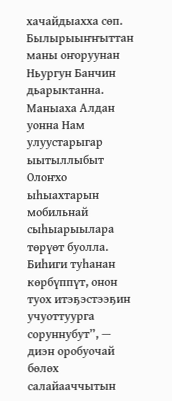хачайдыахха сөп. Былырыыҥҥыттан маны оҥоруунан Ньургун Банчин дьарыктанна. Маныаха Алдан уонна Нам улуустарыгар ыытыллыбыт Олоҥхо ыһыахтарын мобильнай сыһыарыылара төрүөт буолла. Биһиги туһанан көрбүппүт, онон туох итэҕэстээҕин учуоттуурга соруннубут”, — диэн оробуочай бөлөх салайааччытын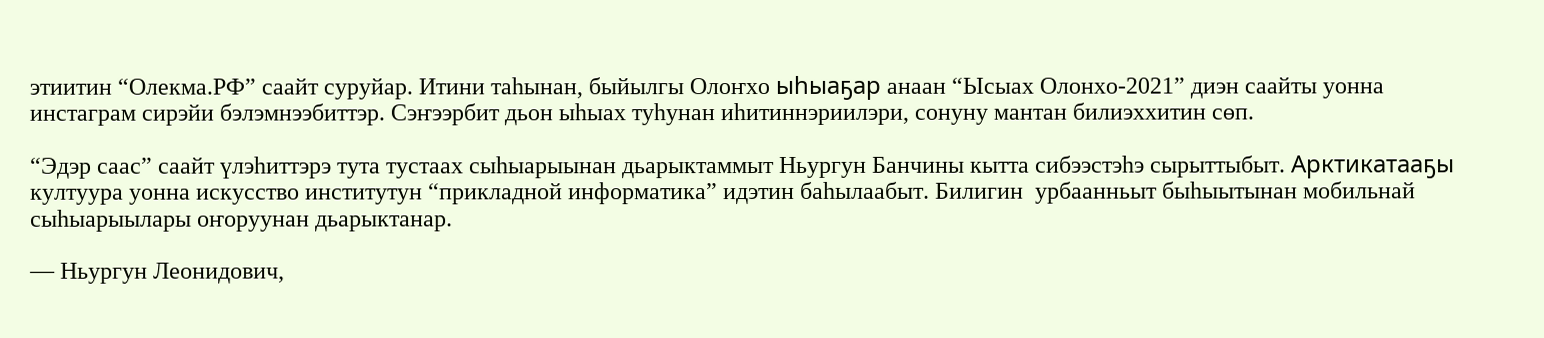этиитин “Олекма.РФ” саайт суруйар. Итини таһынан, быйылгы Олоҥхо ыһыаҕар анаан “Ысыах Олонхо-2021” диэн саайты уонна инстаграм сирэйи бэлэмнээбиттэр. Сэҥээрбит дьон ыһыах туһунан иһитиннэриилэри, сонуну мантан билиэххитин сөп.

“Эдэр саас” саайт үлэһиттэрэ тута тустаах сыһыарыынан дьарыктаммыт Ньургун Банчины кытта сибээстэһэ сырыттыбыт. Арктикатааҕы култуура уонна искусство институтун “прикладной информатика” идэтин баһылаабыт. Билигин  урбаанньыт быһыытынан мобильнай сыһыарыылары оҥоруунан дьарыктанар.

— Ньургун Леонидович,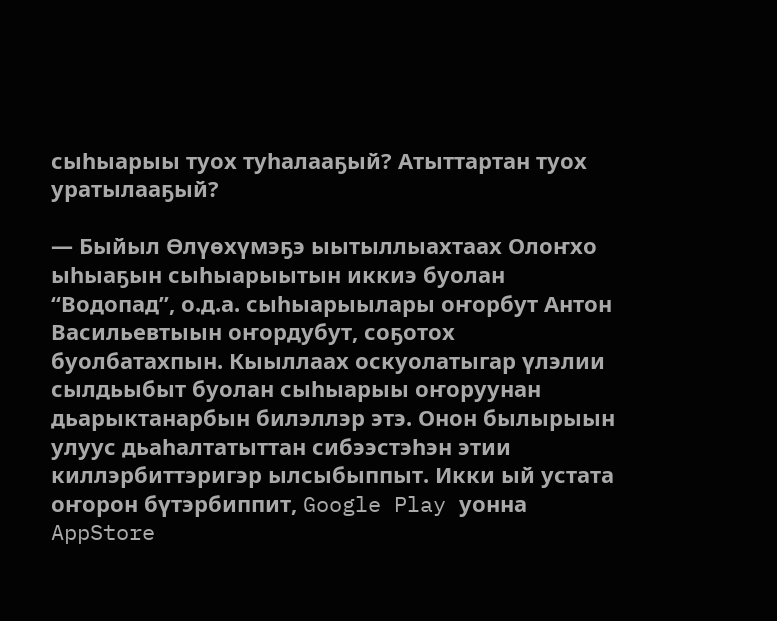сыһыарыы туох туһалааҕый? Атыттартан туох уратылааҕый?

— Быйыл Өлүөхүмэҕэ ыытыллыахтаах Олоҥхо ыһыаҕын сыһыарыытын иккиэ буолан “Водопад”, о.д.а. сыһыарыылары оҥорбут Антон Васильевтыын оҥордубут, соҕотох буолбатахпын. Кыыллаах оскуолатыгар үлэлии сылдьыбыт буолан сыһыарыы оҥоруунан дьарыктанарбын билэллэр этэ. Онон былырыын улуус дьаһалтатыттан сибээстэһэн этии киллэрбиттэригэр ылсыбыппыт. Икки ый устата оҥорон бүтэрбиппит, Google Play уонна AppStore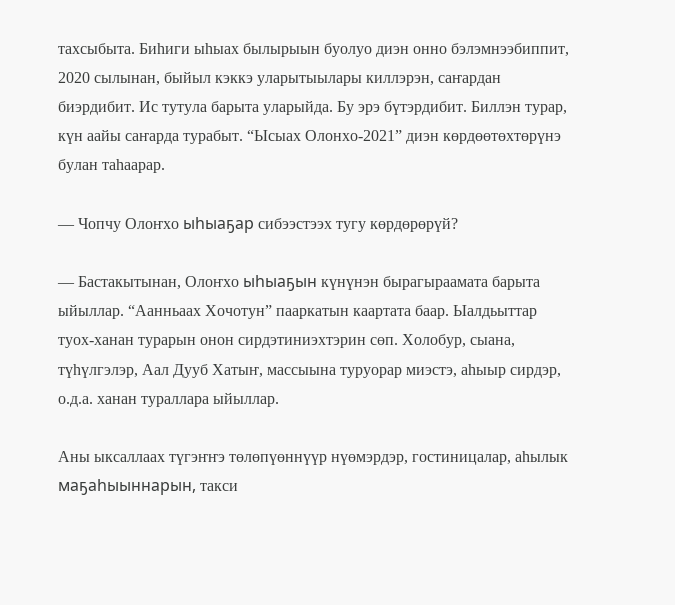тахсыбыта. Биһиги ыһыах былырыын буолуо диэн онно бэлэмнээбиппит, 2020 сылынан, быйыл кэккэ уларытыылары киллэрэн, саҥардан биэрдибит. Ис тутула барыта уларыйда. Бу эрэ бүтэрдибит. Биллэн турар, күн аайы саҥарда турабыт. “Ысыах Олонхо-2021” диэн көрдөөтөхтөрүнэ булан таһаарар.

— Чопчу Олоҥхо ыһыаҕар сибээстээх тугу көрдөрөрүй?

— Бастакытынан, Олоҥхо ыһыаҕын күнүнэн бырагыраамата барыта ыйыллар. “Аанньаах Хочотун” пааркатын каартата баар. Ыалдьыттар туох-ханан турарын онон сирдэтиниэхтэрин сөп. Холобур, сыана, түһүлгэлэр, Аал Дууб Хатыҥ, массыына туруорар миэстэ, аһыыр сирдэр, о.д.а. ханан тураллара ыйыллар.

Аны ыксаллаах түгэҥҥэ төлөпүөннүүр нүөмэрдэр, гостиницалар, аһылык маҕаһыыннарын, такси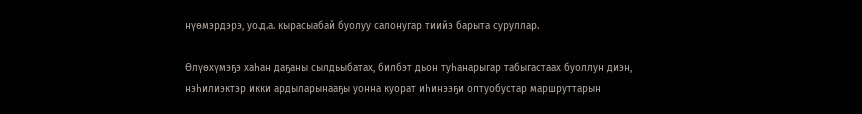нүөмэрдэрэ, уо.д.а. кырасыабай буолуу салонугар тиийэ барыта суруллар.

Өлүөхүмэҕэ хаһан даҕаны сылдьыбатах, билбэт дьон туһанарыгар табыгастаах буоллун диэн, нэһилиэктэр икки ардыларынааҕы уонна куорат иһинээҕи оптуобустар маршруттарын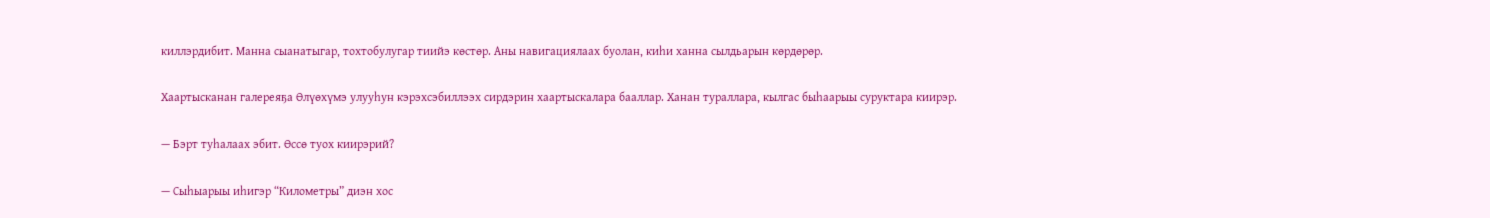киллэрдибит. Манна сыанатыгар, тохтобулугар тиийэ көстөр. Аны навигациялаах буолан, киһи ханна сылдьарын көрдөрөр.

Хаартысканан галереяҕа Өлүөхүмэ улууһун кэрэхсэбиллээх сирдэрин хаартыскалара бааллар. Ханан тураллара, кылгас быһаарыы суруктара киирэр.

— Бэрт туһалаах эбит. Өссө туох киирэрий?

— Сыһыарыы иһигэр “Километры” диэн хос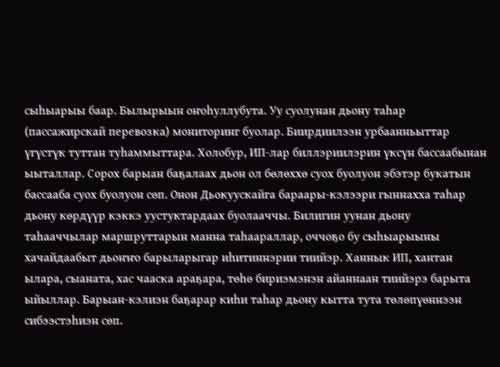сыһыарыы баар. Былырыын оҥоһуллубута. Уу суолунан дьону таһар (пассажирскай перевозка) мониторинг буолар. Биирдиилээн урбаанньыттар үгүстүк туттан туһаммыттара. Холобур, ИП-лар биллэриилэрин үксүн бассаабынан ыыталлар. Сорох барыан баҕалаах дьон ол бөлөххө суох буолуон эбэтэр букатын бассааба суох буолуон сөп. Онон Дьокуускайга бараары-кэлээри гыннахха таһар дьону көрдүүр кэккэ уустуктардаах буолааччы. Билигин уунан дьону таһааччылар маршруттарын манна таһаараллар, оччоҕо бу сыһыарыыны хачайдаабыт дьоҥҥо барыларыгар иһитиннэрии тиийэр. Ханнык ИП, хантан ылара, сыаната, хас чааска араҕара, төһө бириэмэнэн айаннаан тиийэрэ барыта ыйыллар. Барыан-кэлиэн баҕарар киһи таһар дьону кытта тута төлөпүөннээн сибээстэһиэн сөп.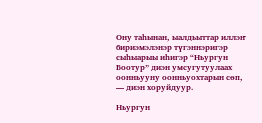Ону таһынан, ыалдьыттар иллэҥ бириэмэлэнэр түгэннэригэр сыһыарыы иһигэр “Ньургун Боотур” диэн умсугутуулаах оонньууну оонньуохтарын сөп, — диэн хоруйдуур.

Ньургун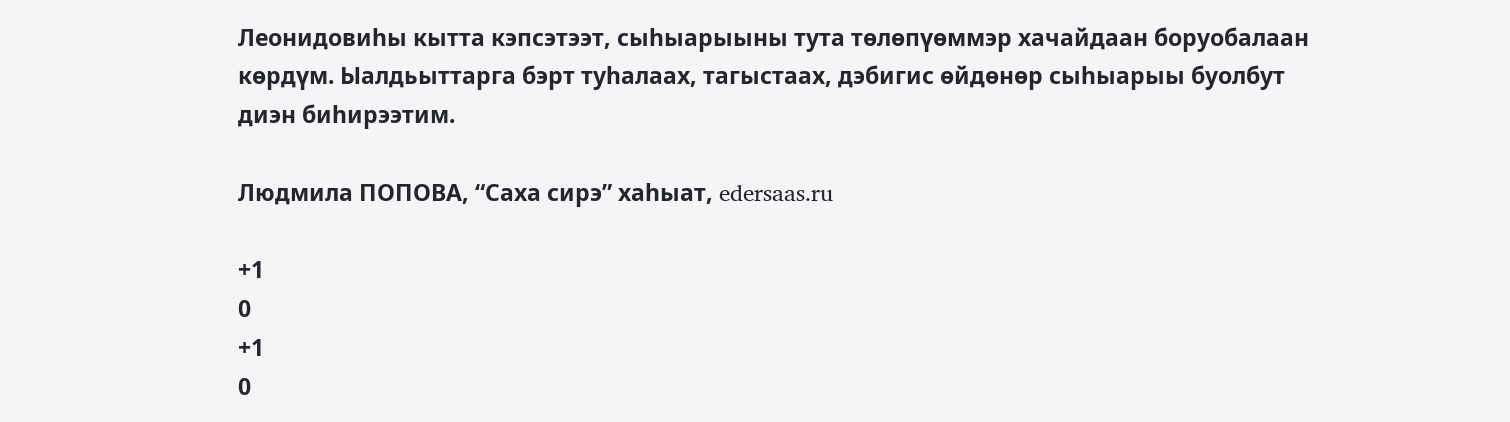Леонидовиһы кытта кэпсэтээт, сыһыарыыны тута төлөпүөммэр хачайдаан боруобалаан көрдүм. Ыалдьыттарга бэрт туһалаах, тагыстаах, дэбигис өйдөнөр сыһыарыы буолбут диэн биһирээтим.

Людмила ПОПОВА, “Саха сирэ” хаһыат, edersaas.ru

+1
0
+1
0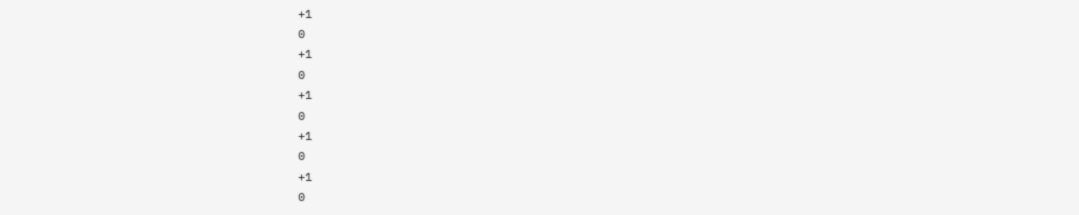+1
0
+1
0
+1
0
+1
0
+1
0